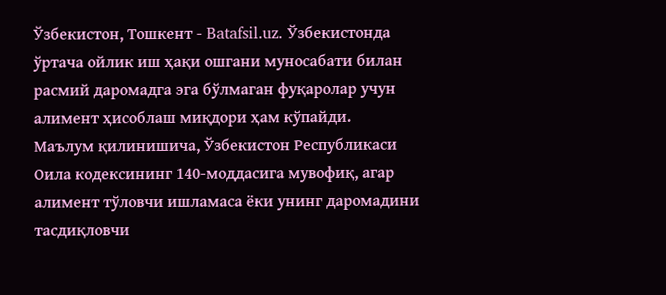Ўзбекистон, Тошкент - Batafsil.uz. Ўзбекистонда ўртача ойлик иш ҳақи ошгани муносабати билан расмий даромадга эга бўлмаган фуқаролар учун алимент ҳисоблаш миқдори ҳам кўпайди.
Маълум қилинишича, Ўзбекистон Республикаси Оила кодексининг 140-моддасига мувофиқ, агар алимент тўловчи ишламаса ёки унинг даромадини тасдиқловчи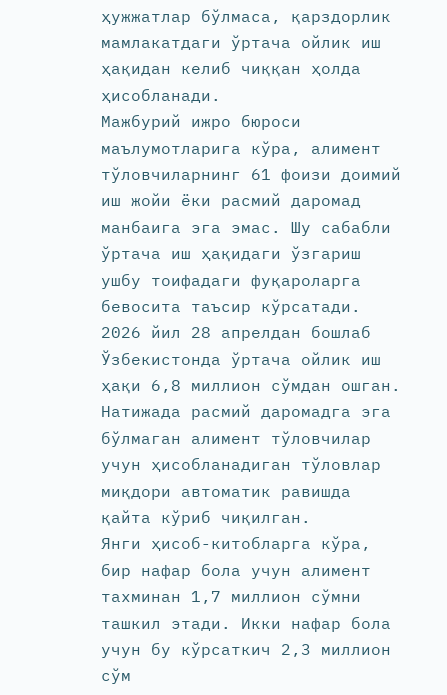ҳужжатлар бўлмаса, қарздорлик мамлакатдаги ўртача ойлик иш ҳақидан келиб чиққан ҳолда ҳисобланади.
Мажбурий ижро бюроси маълумотларига кўра, алимент тўловчиларнинг 61 фоизи доимий иш жойи ёки расмий даромад манбаига эга эмас. Шу сабабли ўртача иш ҳақидаги ўзгариш ушбу тоифадаги фуқароларга бевосита таъсир кўрсатади.
2026 йил 28 апрелдан бошлаб Ўзбекистонда ўртача ойлик иш ҳақи 6,8 миллион сўмдан ошган. Натижада расмий даромадга эга бўлмаган алимент тўловчилар учун ҳисобланадиган тўловлар миқдори автоматик равишда қайта кўриб чиқилган.
Янги ҳисоб-китобларга кўра, бир нафар бола учун алимент тахминан 1,7 миллион сўмни ташкил этади. Икки нафар бола учун бу кўрсаткич 2,3 миллион сўм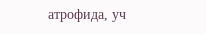атрофида, уч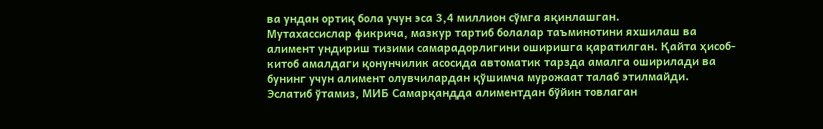ва ундан ортиқ бола учун эса 3,4 миллион сўмга яқинлашган.
Мутахассислар фикрича, мазкур тартиб болалар таъминотини яхшилаш ва алимент ундириш тизими самарадорлигини оширишга қаратилган. Қайта ҳисоб-китоб амалдаги қонунчилик асосида автоматик тарзда амалга оширилади ва бунинг учун алимент олувчилардан қўшимча мурожаат талаб этилмайди.
Эслатиб ўтамиз, МИБ Самарқандда алиментдан бўйин товлаган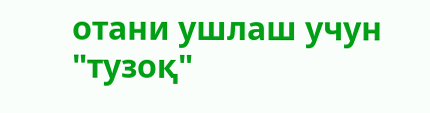отани ушлаш учун "тузоқ"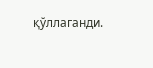қўллаганди.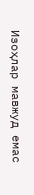Изоҳлар мавжуд емас